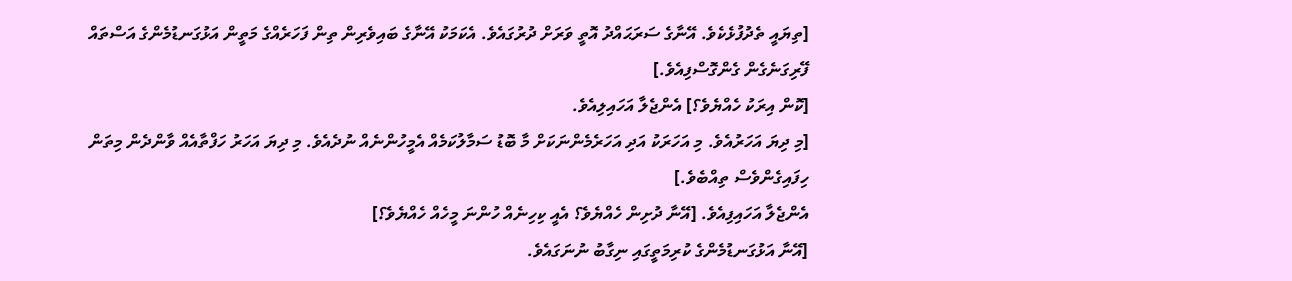[ތިޔައީ ތެދުފުޅެކެވެ. އޭނާގެ ސަރަޙައްދު އޮތީ ވަރަށް ދުރުގައެވެ. އެކަމަކު އޭނާގެ ބައިވެރިން ތިން ފަހަރެއްގެ މަތީން އަޅުގަނޑުމެންގެ އަސްތައް ފޭރިގަނެގެން ގެންގޮސްފިއެވެ.]
[ކޮން އިރަކު ހެއްޔެވެ؟] އެންޖެލާ އަހައިލިއެވެ.
[މި ދިޔަ އަހަރުއެވެ. މި އަހަރަކު އަދި އަހަރެމެންނަކަށް މާ ބޮޑު ސަމާލުކަމެއް އެމީހުންނެއް ނުދެއެވެ. މި ދިޔަ އަހަރު ހަފްތާއެއް ވާންދެން މިތަން ހިފައިގެންވެސް ތިއްބެވެ.]
އެންޖެލާ އަހައިފިއެވެ. [އޭނާ ދުށިން ހެއްޔެވެ؟ އެއީ ކިހިނެއް ހުންނަ މީހެއް ހެއްޔެވެ؟]
[އޭނާ އަޅުގަނޑުމެންގެ ކުރިމަތީގައި ނިގާބު ނުނަގައެވެ.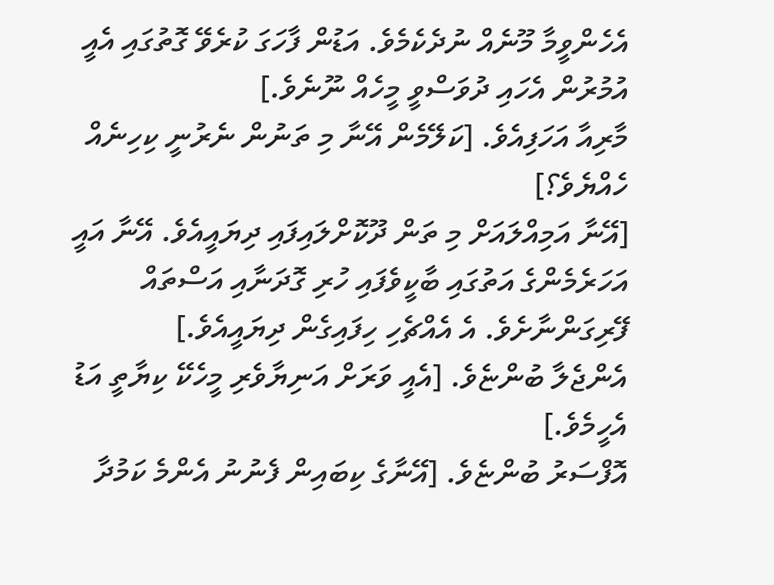އެހެންވީމާ މޫނެއް ނުދެކެމެވެ. އަޑުން ފާހަގަ ކުރެވޭ ގޮތުގައި އެއީ އުމުރުން އެހައި ދުވަސްވީ މީހެއް ނޫނެވެ.]
މާރިއާ އަހަފިއެވެ. [ކަލޭމެން އޭނާ މި ތަނުން ނެރުނީ ކިހިނެއް ހެއްޔެވެ؟]
[އޭނާ އަމިއްލައަށް މި ތަން ދޫކޮށްލައިފައި ދިޔައީއެވެ. އޭނާ އައީ އަހަރެމެންގެ އަތުގައި ބާކީވެފައި ހުރި ގޮދަނާއި އަސްތައް ފޭރިގަންނާށެވެ. އެ އެއްޗެހި ހިފައިގެން ދިޔައީއެވެ.]
އެންޖެލާ ބުންޏެވެ. [އެއީ ވަރަށް އަނިޔާވެރި މީހެކޭ ކިޔާތީ އަޑު އެހީމެވެ.]
އޮފްސަރު ބުންޏެވެ. [އޭނާގެ ކިބައިން ފެނުނު އެންމެ ކަމުދާ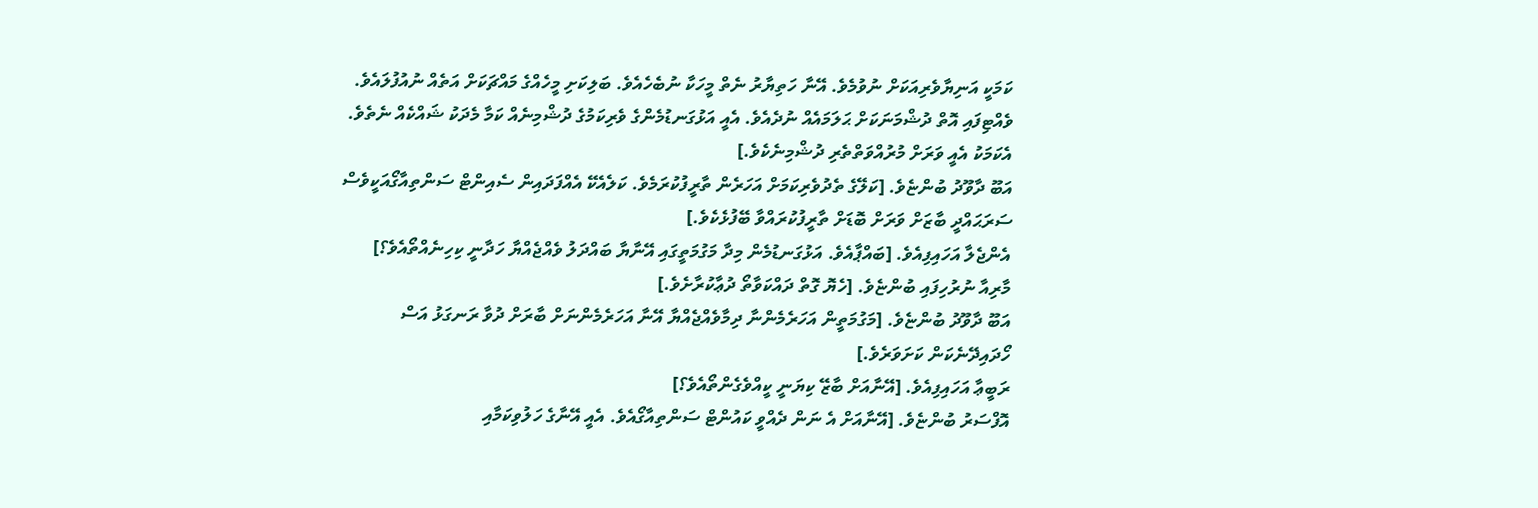ކަމަކީ އަނިޔާވެރިއަކަށް ނުވުމެވެ. އޭނާ ހަތިޔާރު ނެތް މީހަކާ ނުބެހެއެވެ. ބަލިކަށި މީހެއްގެ މައްޗަކަށް އަތެއް ނުއުފުލައެވެ. ވެއްޓިފައި އޮތް ދުޝްމަނަކަށް ޙަލަމައެއް ނުދެއެވެ. އެއީ އަޅުގަނޑުމެންގެ ވެރިކަމުގެ ދުޝްމިނެއް ކަމާ މެދަކު ޝައްކެއް ނެތެވެ. އެކަމަކު އެއީ ވަރަށް މުރުއްވަތްތެރި ދުޝްމިނެކެވެ.]
އަބޫ ދާވޫދު ބުންޏެވެ. [ކަލޭގެ ތެދުވެރިކަމަށް އަހަރެން ތާރީފުކުރަމެވެ. ކަލެއެކޭ އެއްފަދައިން ސެއިންޓް ސަންތިއާގޯއަކީވެސް ސަރަޙައްދީ ބާޒަށް ވަރަށް ބޮޑަށް ތާރީފުކުރައްވާ ބޭފުޅެކެވެ.]
އެންޖެލާ އަހައިފިއެވެ. [ބައްޕާއެވެ. އަޅުގަނޑުމެން މިދާ މަގުމަތީގައި އޭނާޔާ ބައްދަލު ވެއްޖެއްޔާ ހަދާނީ ކިހިނެއްތޯއެވެ؟]
މާރިއާ ނުރުހިފައި ބުންޏެވެ. [ހެޔޮ ގޮތް ދައްކަވާތޯ ދުޢާކުރާށެވެ.]
އަބޫ ދާވޫދު ބުންޏެވެ. [މަގުމަތީން އަހަރެމެންނާ ދިމާވެއްޖެއްޔާ އޭނާ އަހަރެމެންނަށް ބާރަށް ދުވާ ރަނގަޅު އަސް ހޯދައިދޭނެކަން ކަށަވަރެވެ.]
ރަބީޢާ އަހައިފިއެވެ. [އޭނާއަށް ބާޒޭ ކިޔަނީ ކީއްވެގެންތޯއެވެ؟]
އޮފްސަރު ބުންޏެވެ. [އޭނާއަށް އެ ނަން ދެއްވީ ކައުންޓް ސަންތިއާގޯއެވެ. އެއީ އޭނާގެ ހަލުވިކަމާއި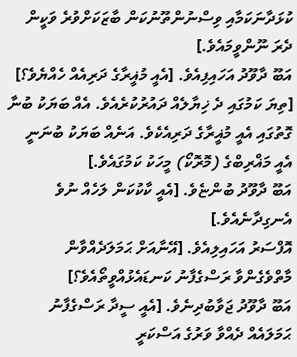ކުޅަދާނަކަމާއި ވިސްނުންތޫނުކަން ބާޒަކަށްވުރެ ވަކީން ދެރަ ނޫންވީމައެވެ.]
އަބޫ ދާވޫދު އަހައިފިއެވެ. [އެއީ މުޣީރާގެ ދަރިއެއް ހެއްޔެވެ؟]
[ތިޔަ ކަމުގައި ދެ ޚިޔާލެއް ދައުރުކުރެއެވެ. އެއް ބަޔަކު ބުނާ ގޮތުގައި އެއީ މުޣީރާގެ ދަރިއެކެވެ. އަނެއް ބަޔަކު ބުނަނީ އެއީ މަޣްރިބްގެ (މޮރޮކޯ) މީހަކު ކަމުގައެވެ.]
އަބޫ ދާވޫދު ބުންޏެވެ. [އެއީ ކާކުކަން ލަހެއް ނުވެ އެނގިދާނެއެވެ.]
އޮފްސަރު އަހައިލިއެވެ. [އޭނާއަށް ޙަމަލަދެއްވާން މާތްވެގެންވާ ރަސްގެފާނު ކަނޑައެޅުއްވީތޯއެވެ؟]
އަބޫ ދާވޫދު ޖަވާބުދިނެވެ. [އެއީ ސީދާ ރަސްގެފާނު ޙަމަލައެއް ދެއްވާ ވަރުގެ އަސްކަރީ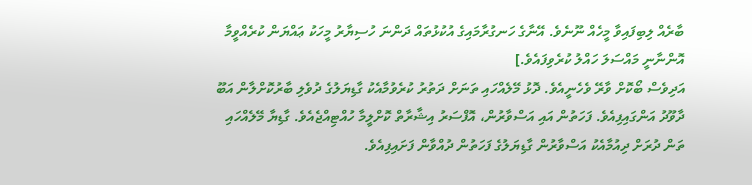ބާރެއް ލިބިފައިވާ މީހެއް ނޫނެވެ. އޭނާގެ ހަނގުރާމައިގެ އުކުޅުތައް ދަންނަ ހުސިޔާރު މީހަކު ޢައްޔަން ކުރެއްވީމާ އޮންނާނީ މައްސަލަ ހައްލު ކުރެވިފައެވެ.]
އަދިވެސް ބޯކޮށް ވާރޭ ވެހެނީއެވެ. ދޮޅު މޭލެއްހައި ތަނަށް ދަތުރު ކުރެވުމާއެކު ގާޑިޔަލުގެ ދުވެލި ބާރުކޮށްލާން އަބޫ ދާވޫދު އަންގައިފިއެވެ. ފަހަތުން އައި އަސްވާރުން، އޮފްސަރު އިޝާރާތް ކޮށްލީމާ ހުއްޓިއްޖެއެވެ. ގާޑިޔާ މޭލެއްހައި ތަން ދުރަށް ދިއުމާއެކު އަސްވާރުން ގާޑިޔަލުގެ ފަހަތުން ދުއްވާން ފަށައިފިއެވެ.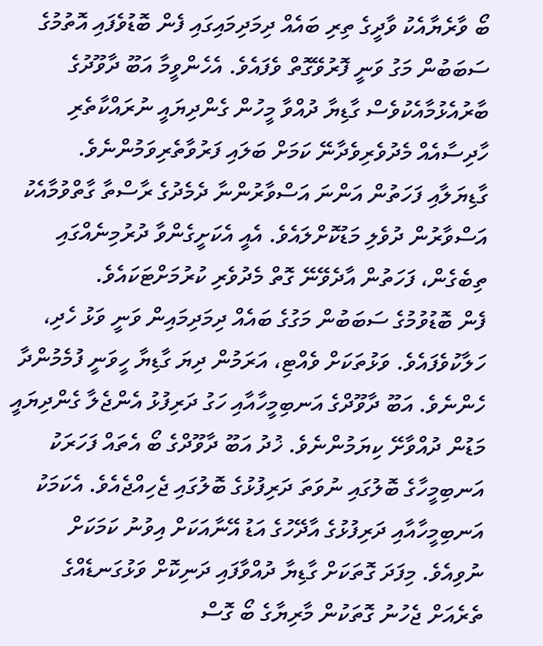ބޯ ވާރެޔާއެކު ވާދީގެ ތިރި ބައެއް ދިމަދިމައިގައި ފެން ބޮޑުވެފައި އޮތުމުގެ ސަބަބުން މަގު ވަނީ ފޮރުވޭގޮތް ވެފައެވެ. އެހެންވީމާ އަބޫ ދާވޫދުގެ ބާރުއެޅުމާއެކުވެސް ގާޑިޔާ ދުއްވާ މީހުން ގެންދިޔައީ ނުރައްކާތެރި ހާދިސާއެއް މެދުވެރިވެދާނޭ ކަމަށް ބަލައި ފަރުވާތެރިވަމުންނެވެ. ގާޑިޔަލާއި ފަހަތުން އަންނަ އަސްވާރުންނާ ދެމެދުގެ ރާސްތާ ގާތްވުމާއެކު އަސްވާރުން ދުވެލި މަޑުކޮށްލައެވެ. އެއީ އެކަށީގެންވާ ދުރުމިނެއްގައި ތިބެގެން، ފަހަތުން އާދެވޭނޭ ގޮތް މެދުވެރި ކުރުމަށްޓަކައެވެ.
ފެން ބޮޑުވުމުގެ ސަބަބުން މަގުގެ ބައެއް ދިމަދިމައިން ވަނީ ވަޅު ހެދި، ހަލާކުވެފައެވެ. ވަޅުތަކަށް ވެއްޓި، އަރަމުން ދިޔަ ގާޑިޔާ ހީވަނީ ފުމެމުންދާ ހެންނެވެ. އަބޫ ދާވޫދްގެ އަނބިމީހާއާއި ހަގު ދަރިފުޅު އެންޖެލާ ގެންދިޔައީ މަޑުން ދުއްވާށޭ ކިޔަމުންނެވެ. ޚުދު އަބޫ ދާވޫދްގެ ބޯ އެތައް ފަހަރަކު އަނބިމީހާގެ ބޮލުގައި ނުވަތަ ދަރިފުޅުގެ ބޮލުގައި ޖެހިއްޖެއެވެ. އެކަމަކު އަނބިމީހާއާއި ދަރިފުޅުގެ އާދޭހުގެ އަޑު އޭނާއަކަށް އިވުނު ކަމަކަށް ނުވިއެވެ. މިފަދަ ގޮތަކަށް ގާޑިޔާ ދުއްވާފައި ދަނިކޮށް ވަޅުގަނޑެއްގެ ތެރެއަށް ޖެހުނު ގޮތަކުން މާރިޔާގެ ބޯ ގޮސް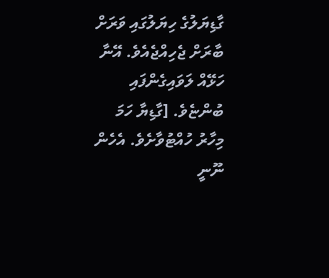ގާޑިޔަލުގެ ހިޔަލުގައި ވަރަށް ބާރަށް ޖެހިއްޖެއެވެ. އޭނާ ހަޅޭއް ލަވައިގެންފައި ބުންޏެވެ. [ގާޑިޔާ ހަމަ މިހާރު ހުއްޓުވާށެވެ. އެހެން ނޫނީ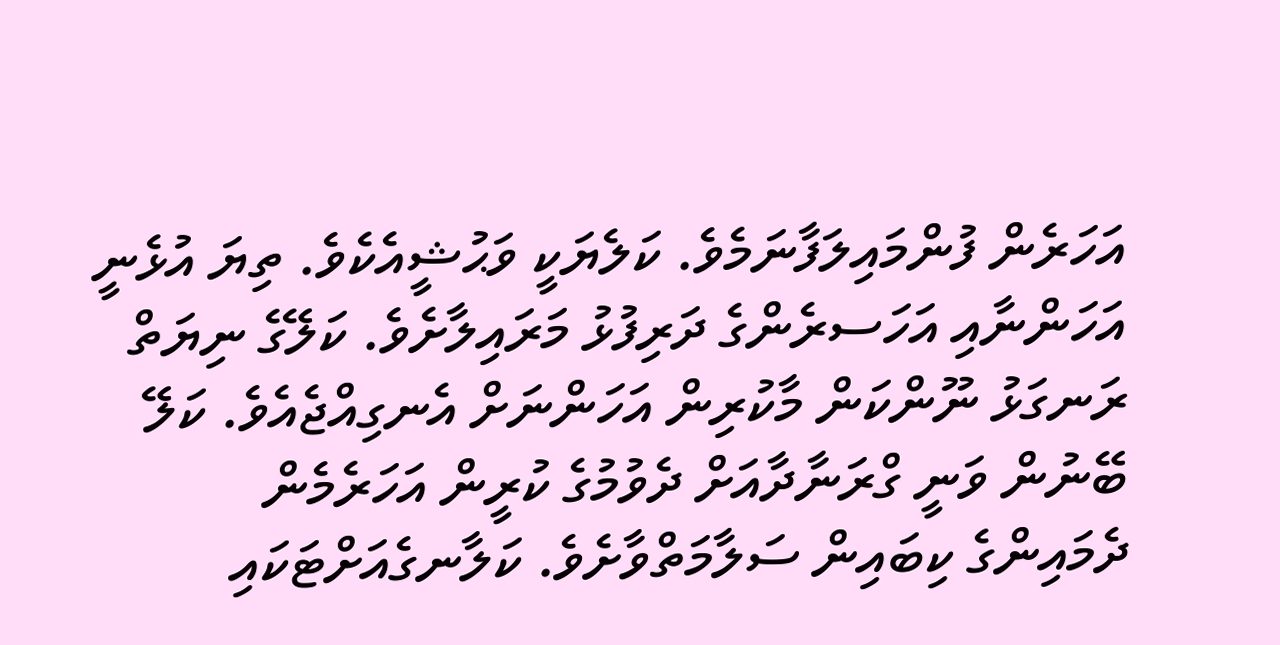އަހަރެން ފުންމައިލަފާނަމެވެ. ކަލެޔަކީ ވަޙުޝީއެކެވެ. ތިޔަ އުޅެނީ އަހަންނާއި އަހަސރެންގެ ދަރިފުޅު މަރައިލާށެވެ. ކަލޭގެ ނިޔަތް ރަނގަޅު ނޫންކަން މާކުރިން އަހަންނަށް އެނގިއްޖެއެވެ. ކަލޭ ބޭނުން ވަނީ ގްރަނާދާއަށް ދެވުމުގެ ކުރީން އަހަރެމެން ދެމައިންގެ ކިބައިން ސަލާމަތްވާށެވެ. ކަލާނގެއަށްޓަކައި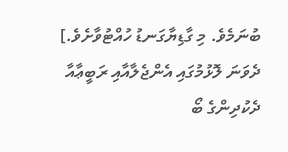ބުނަމެވެ. މި ގާޑިޔާގަނޑު ހުއްޓުވާށެވެ.]
ދެވަނަ ލޮޅުމުގައި އެންޖެލާއާއި ރަބީޢާއާ ދެކުދިންގެ ބޯ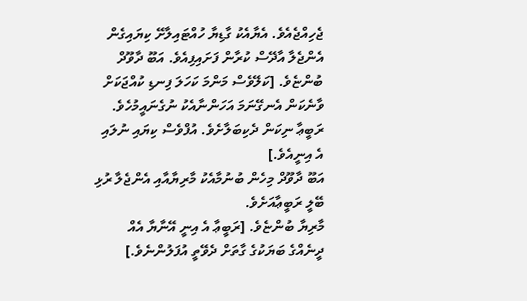ޖެހިއްޖެއެވެ. އެޔާއެކު ގާޑިޔާ ހުއްޓައިލާށޭ ކިޔައިގެން އެންޖެލާ އާދޭސް ކުރާން ފަށައިފިއެވެ. އަބޫ ދާވޫދް ބުންޏެވެ. [ކަލޭވެސް މަންމަ ކަހަލަ ފިނޑި ކުއްޖަކަށް ވާނެކަން އެނގޭނަމަ އަހަންނާއެކު ނުގެނައީމުހެވެ. ރަބީޢާ ނިކަން ދެކިބަލާށެވެ. އުފްވެސް ކިޔައި ނުލައި އެ އިނީއެވެ.]
އަބޫ ދާވޫދް މިހެން ބުނުމާއެކު މާރިޔާއާއި އެންޖެލާ ރުޅި ބޭލީ ރަބީޢާއަށެވެ.
މާރިޔާ ބުންޏެވެ. [ރަބީޢާ އެ އިނީ އޭނާޔާ އެއް ދީނެއްގެ ބަޔަކުގެ ގާތަށް ދެވޭތީ އުފަލުންނެވެ.]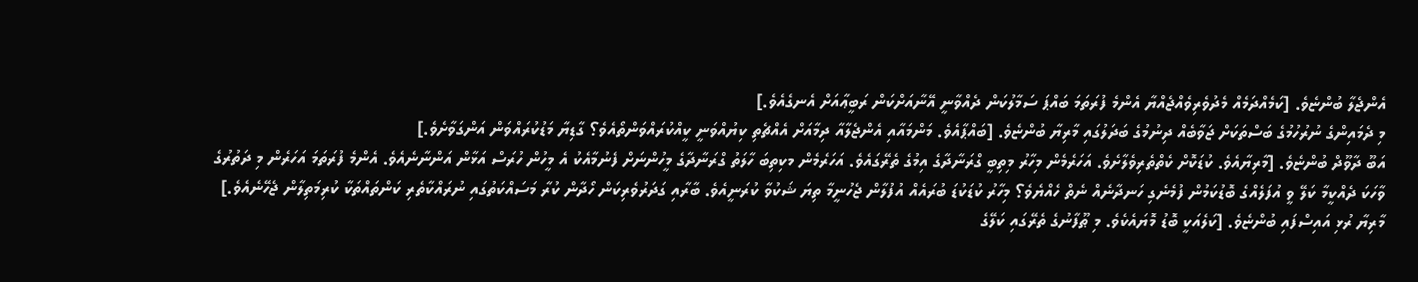އެންޖެލާ ބުންޏެވެ. [ކަމެއްދަމެއް މެދުވެރިވެއްޖެއްޔާ އެންމެ ފުރަތަމަ ބައްޕަ ސަމާލުކަން ދެއްވާނީ އޭނާއަށްކަން ރަބީޢާއަށް އެނގެއެވެ.]
މި ދެމައިންގެ ނުރުހުމުގެ ބަސްތަކަށް ޖަވާބެއް ދިނުމުގެ ބަދަލުގައި މާރިޔާ ބުންޏެވެ. [ބައްޕާއެވެ. މަންމައާއި އެންޖެލާއާ ދިމާއަށް އެއްޗެތި ކިޔުއްވަނީ ކީއްކުރައްވަންތޯއެވެ؟ ގާޑިޔާ މަޑުކުރައްވަން އަންގަވާށެވެ.]
އަބޫ ދާވޫދް ބުންޏެވެ. [މާރިޔާއެވެ. ކުޑަކޮށް ކެތްތެރިވެލާށެވެ. އަހަރެމެން މިހާރު މިތިބީ ގްރަނާދާގެ އިމުގެ ތެރޭގައެވެ. އަހަރެމެން މކިތިބަ ހާލަތު ގްރަނާދާގެ މީހުންނަށް ފެނުމާއެކު އެ މީހުން ހުރަސް އަޅާން އަންނާނެއެވެ. އެންމެ ފުރަތަމަ އަހަރެން މި ދަތުރުގެ ވާހަކަ ދެއްކީމާ ކަލޭ ވީ އުފަލެއްގެ ބޮޑުކަމުން ފުމެނެގި ހަނދާނެއް ނެތް ހެއްޔެވެ؟ މިހާރު ކުޑަކުޑަ ބުރައެއް އުފުލާން ޖެހުނީމާ ތިޔަ ޝަކުވާ ކުރަނީއެވެ. ބާރާއި ގަދަރުވެރިކަން ހޯދާން ކުރާ މަސައްކަތުގައި ނުރައްކާތެރި ކަންތައްތަކާ ކުރިމަތިލާން ޖެހޭނެއެވެ.]
މާރިޔާ ރުޅި އައިސްފައި ބުންޏެވެ. [ކަލެއަކީ ބޮޑު މޮޔައެކެވެ. މި ޠޫފާނުގެ ތެރޭގައި ކަލޭގެ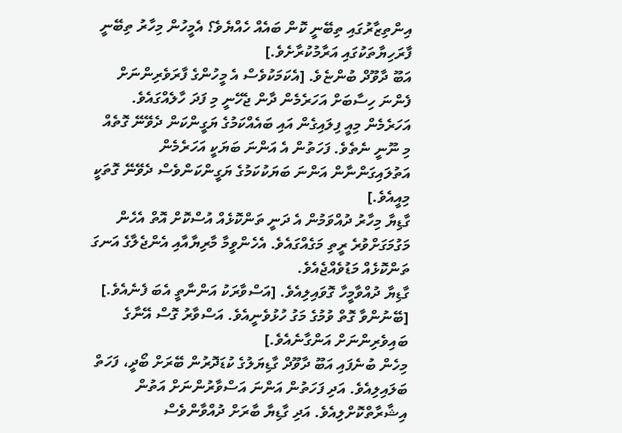އިންތިޒާރުގައި ތިބޭނީ ކޮން ބައެއް ހެއްޔެވެ؟ އެމީހުން މިހާރު ތިބޭނީ ފާރަހިޔާތަކުގައި އަރާމުކުރާށެވެ.]
އަބޫ ދާވޫދް ބުންޏެވެ. [އެކަމަކުވެސް އެ މީހުންގެ ފާރަވެރިންނަށް ފެންނަ ހިސާބަށް އަހަރެމެން ދާން ޖެހޭނީ މި ފަދަ ހާލެއްގައެވެ. އަހަރެމެން މިއީ ފިލައިގެން އައި ބައެއްކަމުގެ ޔަގީންކަން ދެވޭނޭ ގޮތެއް މި ނޫނީ ނެތެވެ. ފަހަތުން އެ އަންނަ ބަޔަކީ އަހަރެމެން އަތުލައިގަންނާން އަންނަ ބަޔަކުކަމުގެ ޔަގީންކަންވެސް ދެވޭނޭ ގޮތަކީ މިއީއެވެ.]
ގާޑިޔާ މިހާރު ދުއްވަމުން އެ ދަނީ ތަންކޮޅެއް އުސްކޮށް އޮތް އެހެން މަގުމަގަށްވުރެ ރީތި މަގެއްގައެވެ. އެހެންވީމާ މާރިޔާއާއި އެންޖެލާގެ އަނގަ ތަންކޮޅެއް މަޑުވެއްޖެއެވެ.
ގާޑިޔާ ދުއްވާމީހާ ގޮވައިލިއެވެ. [އަސްވާރަކު އަންނާތީ އެބަ ފެނެއެވެ.]
[ބޭނުންވާ ގޮތް ވުމުގެ މަގު ހުޅުވެނީއެވެ. އަސްވާރު ގޮސް އޭނާގެ ބައިވެރިންނަށް އަންގާނެއެވެ.]
މިހެން ބުނެފައި އަބޫ ދާވޫދް ގާޑިޔަލުގެ ކުޑަދޮރުން ބޭރަށް ބޯދީ، ފަހަތް ބަލައިލިއެވެ. އަދި ފަހަތުން އަންނަ އަސްވާރުންނަށް އަތުން އިޝާރާތްކޮށްލިއެވެ. އަދި ގާޑިޔާ ބާރަށް ދުއްވާންވެސް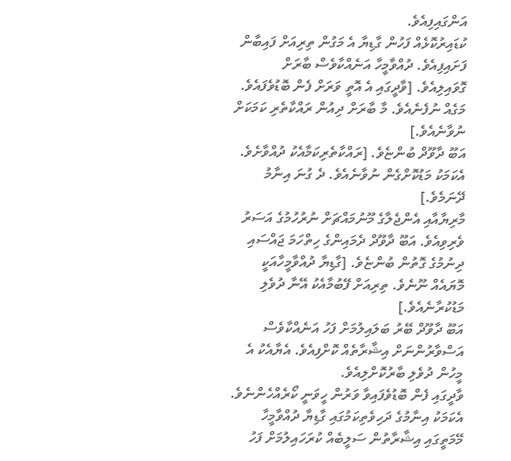އަންގައިފިއެވެ.
ކުޑައިރުކޮޅެއް ފަހުން ގާޑިޔާ އެ މަގުން ތިރިއަށް ފައިބާން ފަށައިފިއެވެ. ދުއްވާމީހާ އަނެއްކާވެސް ބާރަށް ގޮވައިލިއެވެ. [ވާދީގައި އެ އޮތީ ވަރަށް ފެން ބޮޑުވެފައެވެ. މަގެއް ނުފެނެއެވެ. މާ ބާރަށް ދިއުން ރައްކާތެރި ކަމަކަށް ނުވާނެއެވެ.]
އަބޫ ދާވޫދް ބުންޏެވެ. [ރައްކާތެރިކަމާއެކު ދުއްވާށެވެ. އެކަމަކު މަޑުކޮށްގެން ނުވާނެއެވެ. ދެ ގުނަ އިނާމު ދޭނަމެވެ.]
މާރިޔާއާއި އެންޖެލާގެ މޫނުމައްޗަށް ނުރުހުމުގެ އަސަރު ވެރިވިއެވެ. އަބޫ ދާވޫދް ދެމައިންގެ ހިތްހަމަ ޖައްސައި ދިނުމުގެ ގޮތުން ބުންޏެވެ. [ގާޑިޔާ ދުއްވާމީހާއަކީ މޮޔައެއް ނޫނެވެ. ތިރިއަށް ފޭބުމާއެކު އޭނާ ދުވެލި މަޑުކުރާނެއެވެ.]
އަބޫ ދާވޫދް ބޭރު ބަލައިލުމަށް ފަހު އަނެއްކާވެސް އަސްވާރުންނަށް އިޝާރާތެއް ކޮށްފިއެވެ. އެޔާއެކު އެ މީހުން ދުވެލި ބާރުކޮށްލިއެވެ.
ވާދީގައި ފެން ބޮޑުވެފައިވާ ވަރުން ހީވަނީ ކޯރެއްހެންނެވެ. އެކަމަކު އިނާމުގެ ދަހިވެތިކަމުގައި ގާޑިޔާ ދުއްވާމީހާ މޭމަތީގައި އިޝާރާތުން ސަލީބެއް ކުރަހައިލުމަށް ފަހު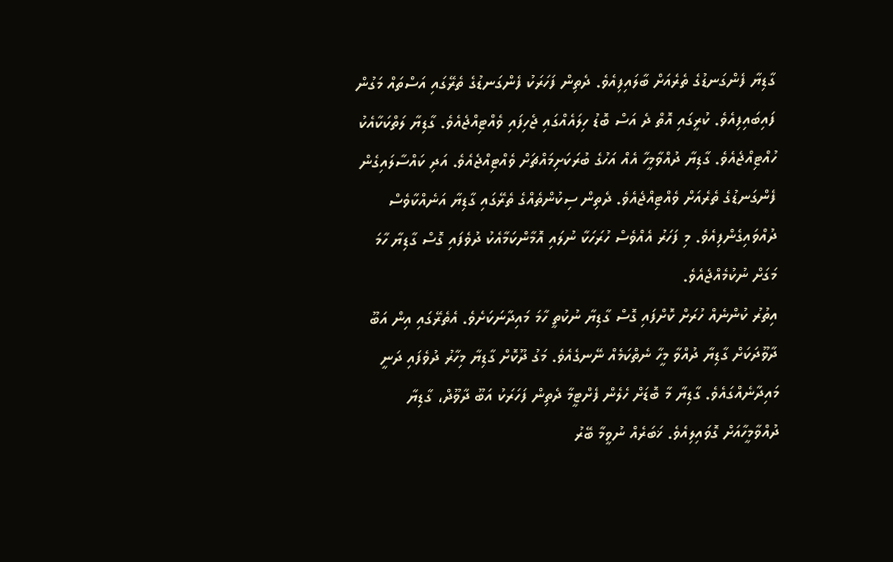ގާޑިޔާ ފެންގަނޑުގެ ތެރެއަށް ބާލައިފިއެވެ. ދެތިން ފަހަރަކު ފެންގަނޑުގެ ތެރޭގައި އަސްތައް މަގުން ފައިބައިފިއެވެ. ކުރީގައި އޮތް ދެ އަސް ބޮޑު ހިލައެއްގައި ޖެހިފައި ވެއްޓިއްޖެއެވެ. ގާޑިޔާ ލަތްކަކާއެކު ހުއްޓިއްޖެއެވެ. ގާޑިޔާ ދުއްވާމީހާ އެއް އަހުގެ ބުރަކަށިމައްޗަށް ވެއްޓިއްޖެއެވެ. އަދި ކައްސާލައިގެން ފެންގަނޑުގެ ތެރެއަށް ވެއްޓިއްޖެއެވެ. ދެތިން ސިކުންތެއްގެ ތެރޭގައި ގާޑިޔާ އަނެއްކާވެސް ދުއްވައިގެންފިއެވެ. މި ފަހަރު އެއްވެސް ހުރަހަކާ ނުލައި އޮމާންކަމާއެކު ދުވެފައި ގޮސް ގާޑިޔާ ހާމަ މަގަށް ނުކުމެއްޖެއެވެ.
އިތުރު ކުންނެއް ހުރަށް ކޮށްފައި ގޮސް ގާޑިޔާ ނުކުތީ ހާމަ މައިދާނަކަށެވެ. އެތެރޭގައި އިން އަބޫ ދާވޫދަކަށް ގާޑިޔާ ދުއްވާ މީހާ ނެތްކަމެއް ނޭނގެއެވެ. މަގު ދޫކޮށް ގާޑިޔާ މިހާރު ދުވެފައި ދަނީ މައިދާނެއްގައެވެ. ގާޑިޔާ މާ ބޮޑަށް ހެލެން ފެށްޓީމާ ދެތިން ފަހަރަކު އަބޫ ދާވޫދް، ގާޑިޔާ ދުއްވާމީހާއަށް ގޮވައިލިއެވެ. ޚަބަރެއް ނުވީމާ ބޭރު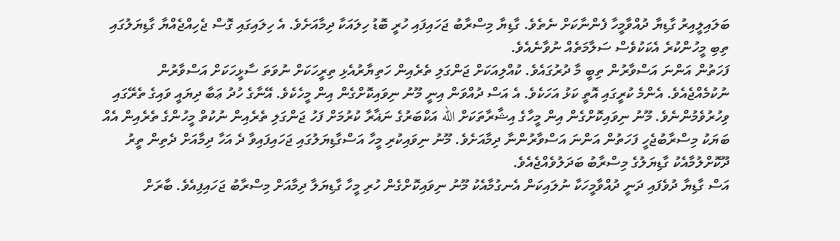ބަލައިލީއިރު ގާޑިޔާ ދުއްވާމީހާ ފެންނާކަށް ނެތެވެ. ގާޑިޔާ މިސްރާބު ޖަހައިފައި ހުރީ ބޮޑު ހިލައަކާ ދިމާއަށެވެ. އެ ހިލައިގައި ގޮސް ޖެހިއްޖެއްޔާ ގާޑިޔަލުގައި ތިބި މީހުންކުރެ އެކަކުވެސް ސަލާމަތެއް ނުވާނެއެވެ.
ފަހަތުން އަންނަ އަސްވާރުން ތިބީ މާ ދުރުގައެވެ. ކުއްލިއަކަށް ޖަންގަލި ތެރެއިން ހަތިޔާރުއެޅި ތިރީހަކަށް ނުވަތަ ސާޅީހަކަށް އަސްވާރުން ނުކުމެއްޖެއެވެ. އެންމެ ކުރީގައި އޮތީ ކަޅު އަހަކެވެ. އެ އަސް ދުއްވަން އިނީ މޫނު ނިވައިކޮށްގެން އިން މީހެކެވެ. އޭނާގެ ހުދު ޢަބާ ދިޔައީ ވައިގެ ތެރޭގައި ވިހުރުވެމުންނެވެ. މޫނު ނިވައިކޮށްގެން އިން މީހާގެ އިޝާރާތަކަށް الله އަކްބަރުގެ ނަޣާރާ ކުރުމަށް ފަހު ޖަންގަލި ތެރެއިން ނުކުތް މީހުންގެ ތެރެއިން އެއް ބަޔަކު މިސްރާބުޖެހީ ފަހަތުން އަންނަ އަސްވާރުންނާ ދިމާއަށެވެ. މޫނު ނިވައިކުރި މީހާ އަސްގާޑިޔަލުގައި ޖަހައިފައިވާ ދެ އަހާ ދިމާއަށް ދެތިން ތީރު ދޫކޮށްލުމާއެކު ގާޑިޔަލުގެ މިސްރާބު ބަދަލުވެއްޖެއެވެ.
އަސް ގާޑިޔާ ދުވެފައި ދަނީ ދުއްވާމީހަކާ ނުލައިކަން އެނގުމާއެކު މޫނު ނިވައިކޮށްގެން ހުރި މީހާ ގާޑިޔަލާ ދިމާއަށް މިސްރާބު ޖަހައިފިއެވެ. ބާރަށް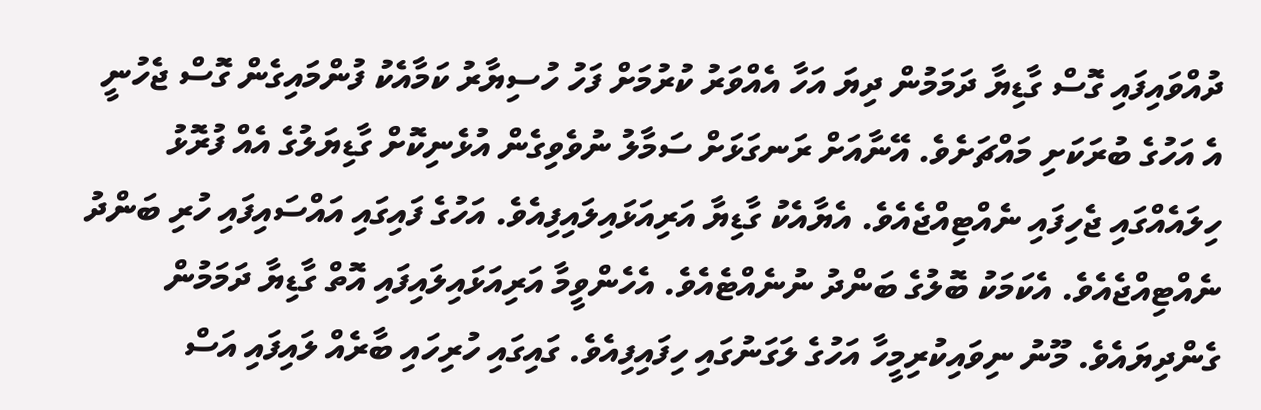ދުއްވައިފައި ގޮސް ގާޑިޔާ ދަމަމުން ދިޔަ އަހާ އެއްވަރު ކުރުމަށް ފަހު ހުސިޔާރު ކަމާއެކު ފުންމައިގެން ގޮސް ޖެހުނީ އެ އަހުގެ ބުރަކަށި މައްޗަށެވެ. އޭނާއަށް ރަނގަޅަށް ސަމާލު ނުވެވިގެން އުޅެނިކޮށް ގާޑިޔަލުގެ އެއް ފުރޮޅު ހިލައެއްގައި ޖެހިފައި ނެއްޓިއްޖެއެވެ. އެޔާއެކު ގާޑިޔާ އަރިއަޅައިލައިފިއެވެ. އަހުގެ ފައިގައި އައްސައިފައި ހުރި ބަންދު ނެއްޓިއްޖެއެވެ. އެކަމަކު ބޮލުގެ ބަންދު ނުނެއްޓެއެވެ. އެހެންވީމާ އަރިއަޅައިލައިފައި އޮތް ގާޑިޔާ ދަމަމުން ގެންދިޔައެވެ. މޫނު ނިވައިކުރިމީހާ އަހުގެ ލަގަނުގައި ހިފައިފިއެވެ. ގައިގައި ހުރިހައި ބާރެއް ލައިފައި އަސް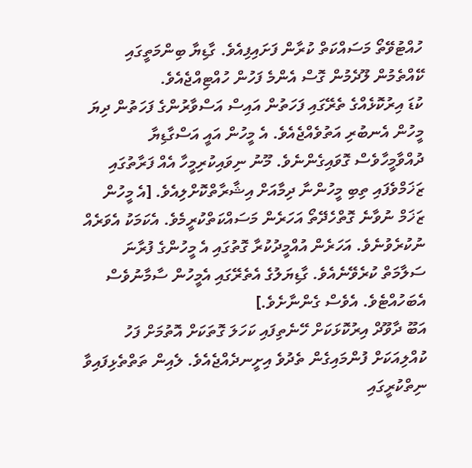ހުއްޓުވޭތޯ މަސައްކަތް ކުރާން ފަށައިފިއެވެ. ގާޑިޔާ ބިންމަތީގައި ކޭއްތެމުން ލޫދެމުން ގޮސް އެންމެ ފަހުން ހުއްޓިއްޖެއެވެ.
ކުޑަ އިރުކޮޅެއްގެ ތެރޭގައި ފަހަތުން އައިސް އަސްވާރުންގެ ފަހަތުން ދިޔަ މީހުން އެނބުރި އަތުވެއްޖެއެވެ. އެ މީހުން އައީ އަސްގާޑިޔާ ދުއްވާމީހާވެސް ގޮވައިގެންނެވެ. މޫނު ނިވައިކުރިމީހާ އެއް ފަރާތުގައި ޒަޚަމްވެފައި ތިބި މީހުންނާ ދިމާއަށް އިޝާރާތްކޮށްލިއެވެ. [އެ މީހުން ޒަޚަމް ނުވާނެ ގޮތްހެދޭތޯ އަހަރެން މަސައްކަތްކުރީމެވެ. އެކަމަކު އެވަރެއް ނުކުރެވުނެވެ. އަހަރެން އުއްމީދުކުރާ ގޮތުގައި އެ މީހުންގެ ފުރާނަ ސަލާމަތް ކުރެވޭނެއެވެ. ގާޑިޔަލުގެ އެތެރޭގައި އެމީހުން ސާމާނުވެސް އެބަހުއްޓެވެ. އެވެސް ގެންނާށެވެ.]
އަބޫ ދާވޫދް އިރުކޮޅަކަށް ހޭނެތިފައި ކަހަލަ ގޮތަކަށް އޮތުމަށް ފަހު ކުއްލިއަކަށް ފުންމައިގެން ތެދުވެ އިށީނދެއްޖެއެވެ. ލެއިން ތަތްތެޅިފައިވާ ނިތްކުރީގައި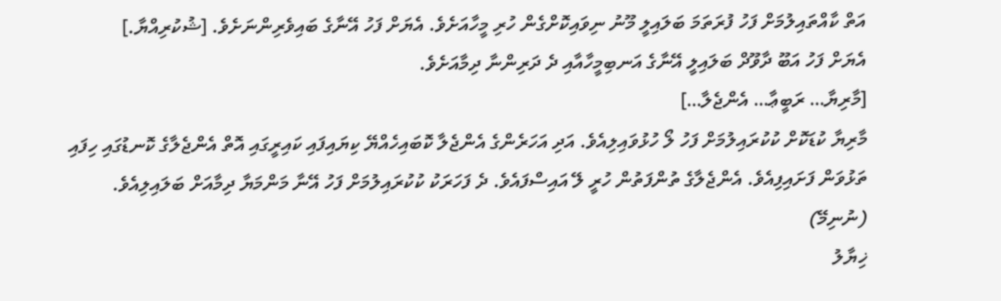އަތް ކާއްތައިލުމަށް ފަހު ފުރަތަމަ ބަލައިލީ މޫނު ނިވައިކޮށްގެން ހުރި މީހާއަށެވެ. އެޔަށް ފަހު އޭނާގެ ބައިވެރިންނަށެވެ. [ޝުކުރިއްޔާ.]
އެޔަށް ފަހު އަބޫ ދާވޫދް ބަލައިލީ އޭނާގެ އަނބިމީހާއާއި ދެ ދަރިންނާ ދިމާއަށެވެ.
[މާރިޔާ… ރަބީޢާ… އެންޖެލާ…]
މާރިޔާ ކުޑަކޮށް ކުކުރައިލުމަށް ފަހު ލޯ ހުޅުވައިލިއެވެ. އަދި އަހަރެންގެ އެންޖެލާ ކޮބައިހެއްޔޭ ކިޔައިފައި ކައިރީގައި އޮތް އެންޖެލާގެ ކޮނޑުގައި ހިފައި ތަޅުވަން ފަށައިފިއެވެ. އެންޖެލާގެ ތުންފަތުން ހުރީ ލޭ އައިސްފައެވެ. ދެ ފަހަރަކު ކުކުރައިލުމަށް ފަހު އޭނާ މަންމަޔާ ދިމާއަށް ބަލައިލިއެވެ.
(ނުނިމޭ)
ޚިޔާލު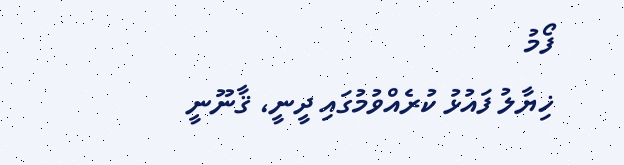ފޯމު
ޚިޔާލު ފައުޅު ކުރެއްވުމުގައި ދީނީ، ޤާނޫނީ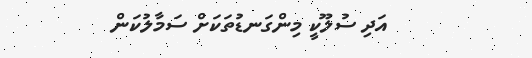އަދި ސުލޫކީ މިންގަނޑުތަކަށް ސަމާލުކަން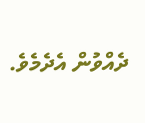ދެއްވުން އެދެމެވެ.